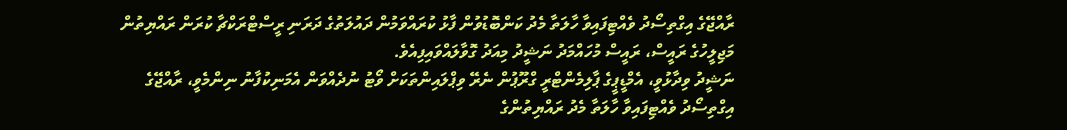ރާއްޖޭގެ އިގްތިސޯދު ވެއްޓިފައިވާ ހާލަތާ މެދު ކަންބޮޑުވުން ފާޅު ކުރައްވަމުން ދައުލަތުގެ ދަރަނި ރީސްޓްރަކްޗާ ކުރަން ރައްޔިތުން މަޖިލީހުގެ ރައީސް، ރައީސް މުހައްމަދު ނަޝީދު މިއަދު ގޮވާލައްވައިފިއެވެ.
ނަޝީދު ވިދާޅުވީ، އެމްޑީޕީގެ ޕާލިމެންޓްރީ ގްރޫޕުން ނެރޭ ވިޕްލައިންތަކަށް ވޯޓު ނުދެއްވަން އެމަނިކުފާނު ނިންމެވީ، ރާއްޖޭގެ އިގްތިސޯދު ވެއްޓިފައިވާ ހާލަތާ މެދު ރައްޔިތުންގެ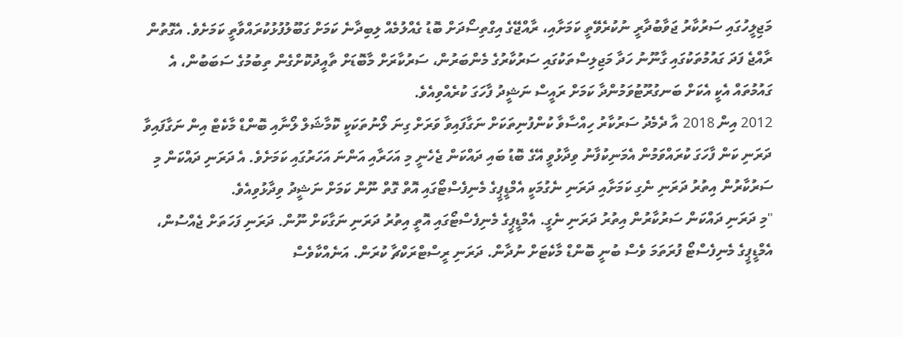މަޖިލީހުގައި ސަރުކާރު ޖަވާބުދާރީ ނުކުރެވޭތީ ކަމަށާއި، ރާއްޖޭގެ އިގްތިސޯދަށް ބޮޑު ގެއްލުމެއް ލިބިދާނެ ކަމަށް ގަބޫލުފުޅުކުރައްވާތީ ކަމަށެވެ. އެގޮތުން ރާއްޖެ ފަދަ ގައުމުތަކުގައި ގާނޫނު ހަދާ މަޖިލިސްތަކުގައި ސަރުކާރުގެ މެންބަރުން، ސަރުކާރަށް މާބޮޑަށް ތާއީދުކޮށްގެން ތިބުމުގެ ސަބަބުން، އެ ގައުމުތައް އެކީ އެކަށް ބަނގުރޫޓުވަމުންދާ ކަމަށް ރައީސް ނަޝީދު ފާހަގަ ކުރެއްވިއެވެ.
2012 އިން 2018 އާ ދެމެދު ސަރުކާރު ހިއްސާވާ ކުންފުނިތަކަށް ނަގާފައިވާ ވަރަށް ގިނަ ލޯނުތަކަކީ ކޮމާޝަލް ލޯނާއި ބޮންޑް މާކެޓް އިން ނަގާފައިވާ ދަރަނި ކަން ފާހަގަ ކުރައްވަމުން އެމަނިކުފާނު ވިދާޅުވީ އޭގެ ބޮޑު ބައި ދައްކަން ޖެހެނީ މި އަހަރާއި އަންނަ އަހަރުގައި ކަމަށެވެ. އެ ދަރަނި ދައްކަން މި ސަރުކާރުން އިތުރު ދަރަނި ނެގި ކަމަށާއި ދަރަނި ނެގުމަކީ އެމްޑީޕީގެ މެނިފެސްޓޯގައި އޮތް ގޮތް ނޫން ކަމަށް ނަޝީދު ވިދާޅުވިއެވެ.
"މި ދަރަނި ދައްކަން ސަރުކާރުން އިތުރު ދަރަނި ނެގީ. އެމްޑީޕީގެ މެނިފެސްޓޯގައި އޮތީ އިތުރު ދަރަނި ނަގާކަށް ނޫން. ދަރަނި ފަހަތަށް ޖެއްސުން، އެމްޑީޕީގެ މެނިފެސްޓޯ ފުރަތަމަ ވެސް ބުނީ ބޮންޑް މާކެޓަށް ނުދާން. ދަރަނި ރީސްޓްރަކްޗާ ކުރަން. އަނެއްކާވެސް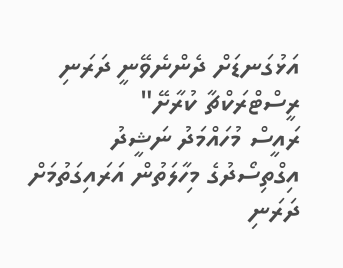އަޅުގަނޑަށް ދެންނެވޭނީ ދަރަނި ރީސްޓްރަކްޗާ ކުރާށޭ"
ރައީސް މުހައްމަދު ނަޝީދު
އިގްތިސޯދުގެ މިހާލަތުން އަރައިގަތުމަށް ދަރަނި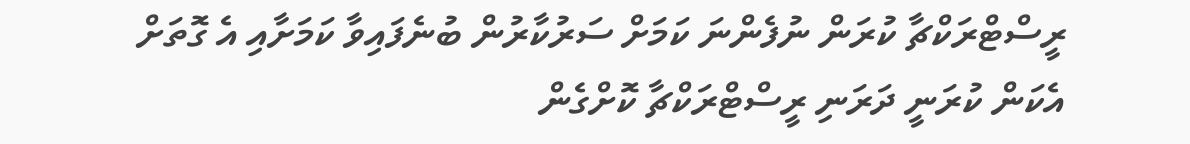ރީސްޓްރަކްޗާ ކުރަން ނުފެންނަ ކަމަށް ސަރުކާރުން ބުނެފައިވާ ކަމަށާއި އެ ގޮތަށް އެކަން ކުރަނީ ދަރަނި ރީސްޓްރަކްޗާ ކޮށްގެން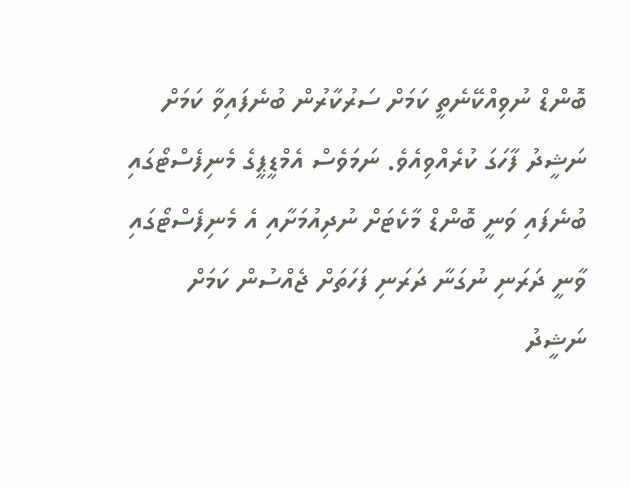ބޮންޑް ނުވިއްކޭނެތީ ކަމަށް ސަރުކާރުން ބުނެފައިވާ ކަމަށް ނަޝީދު ފާހަގަ ކުރެއްވިއެވެ. ނަމަވެސް އެމްޑީޕީގެ މެނިފެސްޓޯގައި ބުނެފައި ވަނީ ބޮންޑް މާކެޓަށް ނުދިއުމަށާއި އެ މެނިފެސްޓޯގައި ވާނީ ދަރަނި ނުގަނާ ދަރަނި ފަހަތަށް ޖެއްސުން ކަމަށް ނަޝީދު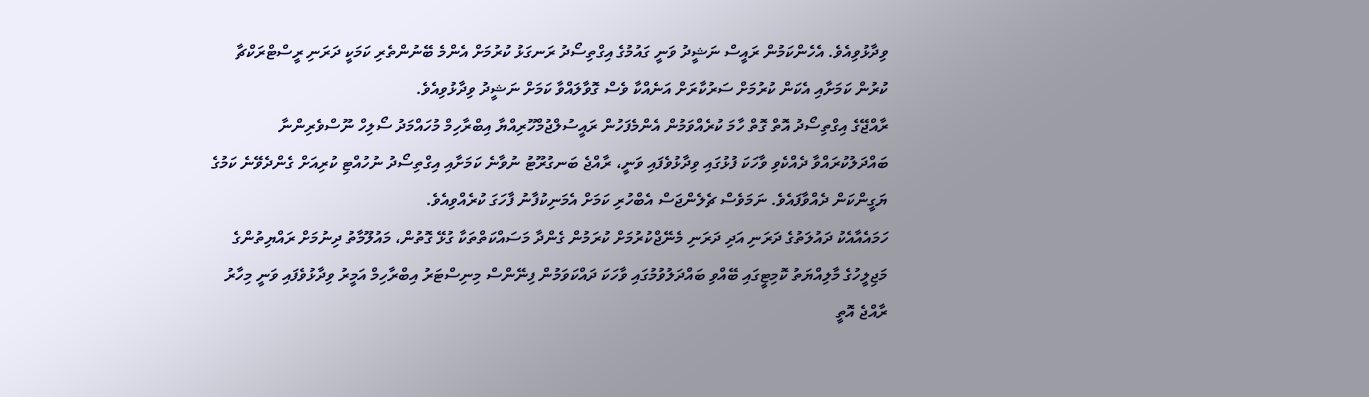ވިދާޅުވިއެވެ. އެހެންކަމުން ރައީސް ނަޝީދު ވަނީ ގައުމުގެ އިގްތިސޯދު ރަނގަޅު ކުރުމަށް އެންމެ ބޭނުންތެރި ކަމަކީ ދަރަނި ރީސްޓްރަކްޗާ ކުރުން ކަމަށާއި އެކަން ކުރުމަށް ސަރުކާރަށް އަނެއްކާ ވެސް ގޮވާލައްވާ ކަމަށް ނަޝީދު ވިދާޅުވިއެވެ.
ރާއްޖޭގެ އިގްތިސޯދު އޮތް ގޮތް ހާމަ ކުރެއްވަމުން އެންމެފަހުން ރައީސުލްޖުމްހޫރިއްޔާ އިބްރާހިމް މުހައްމަދު ސޯލިހް ނޫސްވެރިންނާ ބައްދަލުކުރައްވާ ދެއްކެވި ވާހަކަ ފުޅުގައި ވިދާޅުވެފައި ވަނީ، ރާއްޖެ ބަނގުރޫޓު ނުވާނެ ކަމަށާއި އިގްތިސޯދު ނުހުއްޓި ކުރިއަށް ގެންދެވޭނެ ކަމުގެ ޔަގީންކަން ދެއްވާފައެވެ. ނަމަވެސް ޗެލެންޖަސް އެބްހުރި ކަމަށް އެމަނިކުފާނު ފާހަގަ ކުރެއްވިއެވެ.
ހަމައެއާއެކު ދައުލަތުގެ ދަރަނި އަދި ދަރަނި މެނޭޖްކުރުމަށް ކުރަމުން ގެންދާ މަސައްކަތްތަކާ ގުޅޭ ގޮތުން، މައުލޫމާތު ދިނުމަށް ރައްޔިތުންގެ މަޖިލީހުގެ މާލިއްޔަތު ކޮމިޓީގައި ބޭއްވި ބައްދަލުވުމުގައި ވާހަކަ ދައްކަވަމުން ފިނޭންސް މިނިސްޓަރު އިބްރާހިމް އަމީރު ވިދާޅުވެފައި ވަނީ މިހާރު ރާއްޖެ އޮތީ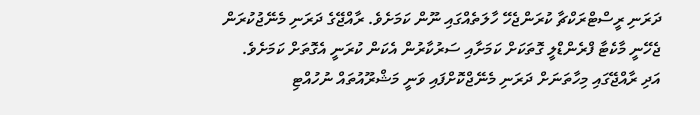ދަރަނި ރީސްޓްރަކްޗާ ކުރަންޖެހޭ ހާލަތެއްގައި ނޫން ކަމަށެވެ. ރާއްޖޭގެ ދަރަނި މެނޭޖުކުރަން ޖެހޭނީ މާކެޓާ ފްރެންޑްލީ ގޮތަކަށް ކަމަށާއި ސަރުކާރުން އެކަން ކުރަނީ އެގޮތަށް ކަމަށެވެ. އަދި ރާއްޖޭގައި މިހާތަނަށް ދަރަނި މެނޭޖްކޮށްފައި ވަނީ މަޝްރޫއުތައް ނުހުއްޓި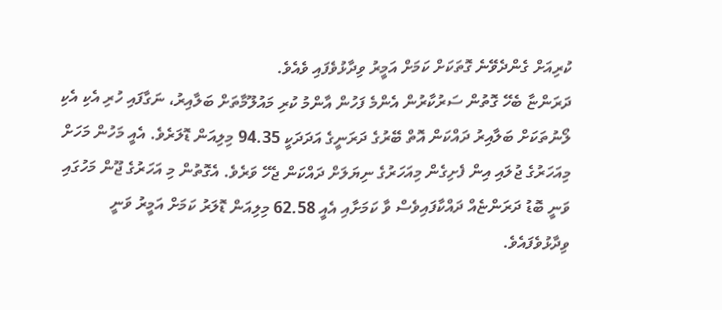ކުރިއަށް ގެންދެވޭނެ ގޮތަކަށް ކަމަށް އަމީރު ވިދާޅުވެފައި ވެއެވެ.
ދަރަންޏާ ބެހޭ ގޮތުން ސަރުކާރުން އެންމެ ފަހުން އާންމު ކުރި މައުލޫމާތަށް ބަލާއިރު، ނަގާފައި ހުރި އެކި އެކި ލޯނުތަކަށް ބަލާއިރު ދައްކަން އޮތް ބޭރުގެ ދަރަނީގެ އަދަދަކީ 94.35 މިލިއަން ޑޮލަރެވެ. އެއީ މަހުން މަހަށް މިއަހަރުގެ ޖުލައި އިން ފެށިގެން މިއަހަރުގެ ނިޔަލަށް ދައްކަން ޖެހޭ ވަރެވެ. އެގޮތުން މި އަހަރުގެ ޖޫން މަހުގައި ވަނީ ބޮޑު ދަރަންޏެއް ދައްކާފައިވެސް ވާ ކަމަށާއި އެއީ 62.58 މިލިއަން ޑޮލަރު ކަމަށް އަމީރު ވަނީ ވިދާޅުވެފައެވެ.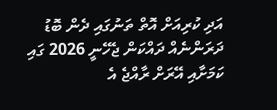އަދި ކުރިއަށް އޮތް ތަނުގައި ދެން ބޮޑު ދަރަންނެއް ދައްކަން ޖެހޭނީ 2026 ގައި ކަމަށާއި އޭރަށް ރާއްޖެ އެ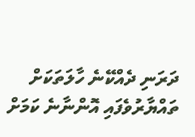ދަރަނި ދެއްކޭނެ ހާލަތަކަށް ތައްޔާރުވެފައި އޮންނާނެ ކަމަށް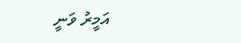އަމީރު ވަނީ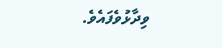ވިދާޅުވެފައެވެ.